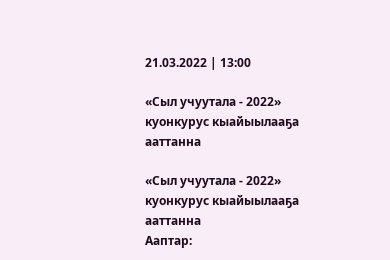21.03.2022 | 13:00

«Сыл учуутала - 2022» куонкурус кыайыылааҕа ааттанна

«Сыл учуутала - 2022» куонкурус кыайыылааҕа ааттанна
Ааптар: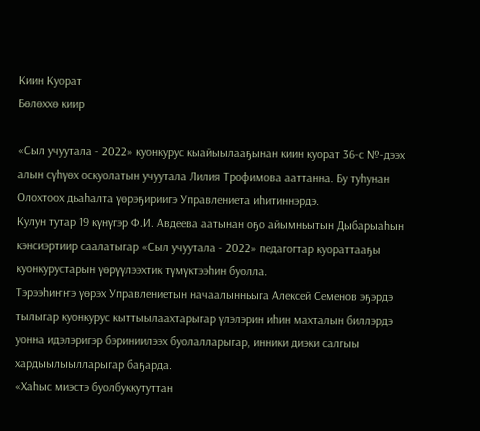Киин Куорат
Бөлөххө киир

«Сыл учуутала - 2022» куонкурус кыайыылааҕынан киин куорат 36-с №-дээх алын сүһүөх оскуолатын учуутала Лилия Трофимова ааттанна. Бу туһунан Олохтоох дьаһалта үөрэҕириигэ Управлениета иһитиннэрдэ.
Кулун тутар 19 күнүгэр Ф.И. Авдеева аатынан оҕо айымньытын Дыбарыаһын кэнсиэртиир саалатыгар «Сыл учуутала - 2022» педагогтар куораттааҕы куонкурустарын үөрүүлээхтик түмүктээһин буолла.
Тэрээһиҥҥэ үөрэх Управлениетын начаалынньыга Алексей Семенов эҕэрдэ тылыгар куонкурус кыттыылаахтарыгар үлэлэрин иһин махталын биллэрдэ уонна идэлэригэр бэриниилээх буолалларыгар, инники диэки салгыы хардыылыылларыгар баҕарда.
«Хаһыс миэстэ буолбуккутуттан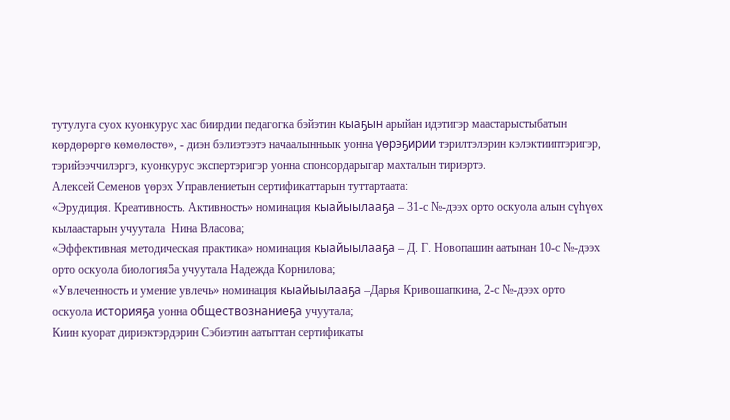тутулуга суох куонкурус хас биирдии педагогка бэйэтин кыаҕын арыйан идэтигэр маастарыстыбатын көрдөрөргө көмөлөстө», - диэн бэлиэтээтэ начаалынньык уонна үөрэҕирии тэрилтэлэрин кэлэктииптэригэр, тэрийээччилэргэ, куонкурус экспертэригэр уонна спонсордарыгар махталын тириэртэ.
Алексей Семенов үөрэх Управлениетын сертификаттарын туттартаата:
«Эрудиция. Креативность. Активность» номинация кыайыылааҕа – 31-с №-дээх орто оскуола алын сүһүөх кылаастарын учуутала  Нина Власова;
«Эффективная методическая практика» номинация кыайыылааҕа – Д. Г. Новопашин аатынан 10-с №-дээх орто оскуола биология5а учуутала Надежда Корнилова;
«Увлеченность и умение увлечь» номинация кыайыылааҕа –Дарья Кривошапкина, 2-с №-дээх орто оскуола историяҕа уонна обществознаниеҕа учуутала;
Киин куорат дириэктэрдэрин Сэбиэтин аатыттан сертификаты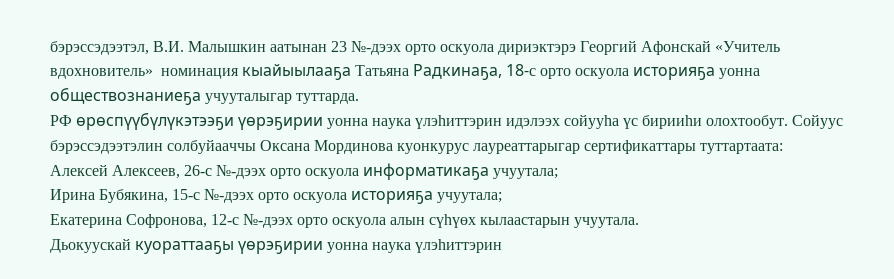бэрэссэдээтэл, В.И. Малышкин аатынан 23 №-дээх орто оскуола дириэктэрэ Георгий Афонскай «Учитель вдохновитель»  номинация кыайыылааҕа Татьяна Радкинаҕа, 18-с орто оскуола историяҕа уонна обществознаниеҕа учууталыгар туттарда.
РФ өрөспүүбүлүкэтээҕи үөрэҕирии уонна наука үлэһиттэрин идэлээх сойууһа үс бирииһи олохтообут. Сойуус бэрэссэдээтэлин солбуйааччы Оксана Мординова куонкурус лауреаттарыгар сертификаттары туттартаата:
Алексей Алексеев, 26-с №-дээх орто оскуола информатикаҕа учуутала;
Ирина Бубякина, 15-с №-дээх орто оскуола историяҕа учуутала;
Екатерина Софронова, 12-с №-дээх орто оскуола алын сүһүөх кылаастарын учуутала.
Дьокуускай куораттааҕы үөрэҕирии уонна наука үлэһиттэрин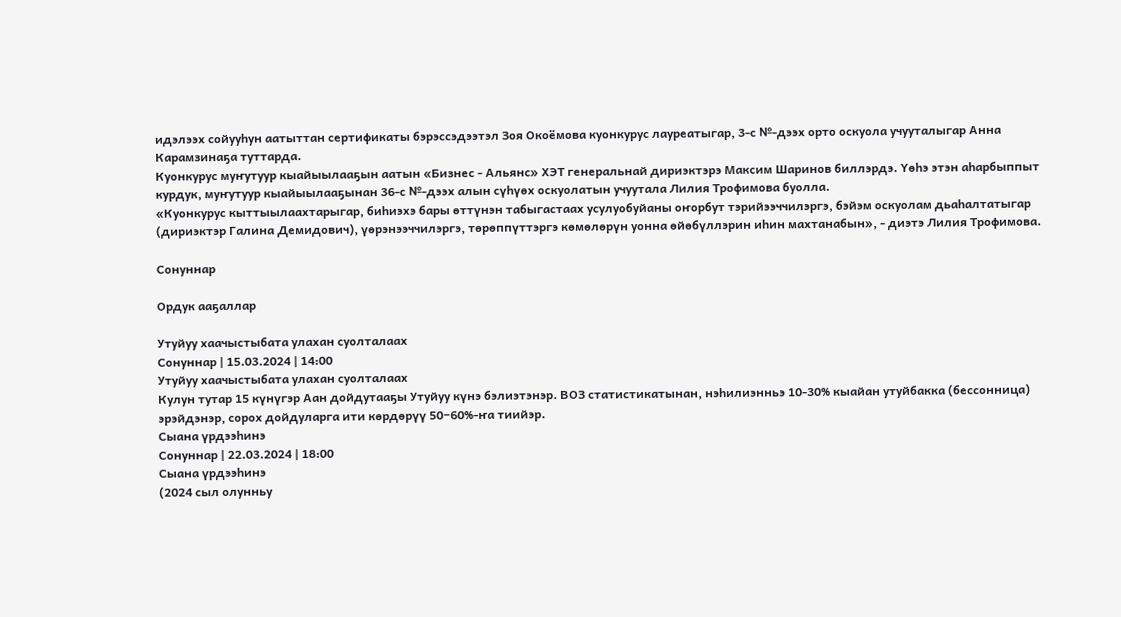идэлээх сойууһун аатыттан сертификаты бэрэссэдээтэл Зоя Окоёмова куонкурус лауреатыгар, 3-с №-дээх орто оскуола учууталыгар Анна Карамзинаҕа туттарда.
Куонкурус муҥутуур кыайыылааҕын аатын «Бизнес - Альянс» ХЭТ генеральнай дириэктэрэ Максим Шаринов биллэрдэ. Үөһэ этэн аһарбыппыт курдук, муҥутуур кыайыылааҕынан 36-с №-дээх алын сүһүөх оскуолатын учуутала Лилия Трофимова буолла.
«Куонкурус кыттыылаахтарыгар, биһиэхэ бары өттүнэн табыгастаах усулуобуйаны оҥорбут тэрийээччилэргэ, бэйэм оскуолам дьаһалтатыгар (дириэктэр Галина Демидович), үөрэнээччилэргэ, төрөппүттэргэ көмөлөрүн уонна өйөбүллэрин иһин махтанабын», - диэтэ Лилия Трофимова.

Сонуннар

Ордук ааҕаллар

Утуйуу хаачыстыбата улахан суолталаах
Сонуннар | 15.03.2024 | 14:00
Утуйуу хаачыстыбата улахан суолталаах
Кулун тутар 15 күнүгэр Аан дойдутааҕы Утуйуу күнэ бэлиэтэнэр. ВОЗ статистикатынан, нэһилиэнньэ 10-30% кыайан утуйбакка (бессонница) эрэйдэнэр, сорох дойдуларга ити көрдөрүү 50−60%-ҥа тиийэр.
Сыана үрдээһинэ
Сонуннар | 22.03.2024 | 18:00
Сыана үрдээһинэ
(2024 сыл олунньу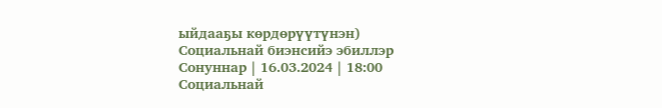ыйдааҕы көрдөрүүтүнэн)
Социальнай биэнсийэ эбиллэр
Сонуннар | 16.03.2024 | 18:00
Социальнай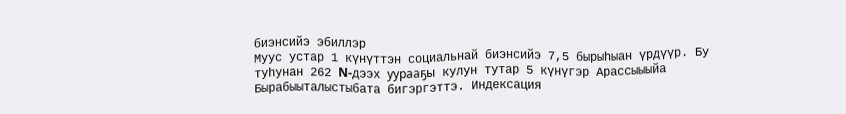биэнсийэ эбиллэр
Муус устар 1 күнүттэн социальнай биэнсийэ 7,5 бырыһыан үрдүүр. Бу туhунан 262 N-дээх уурааҕы кулун тутар 5 күнүгэр Арассыыыйа Бырабыыталыстыбата бигэргэттэ. Индексация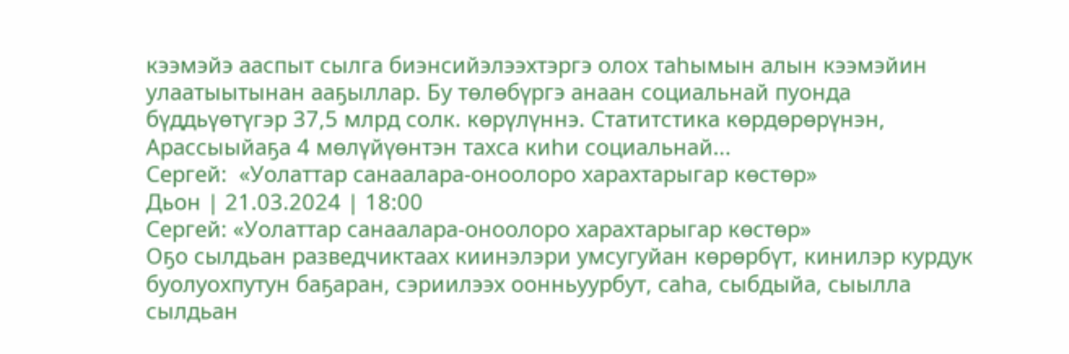кээмэйэ ааспыт сылга биэнсийэлээхтэргэ олох таһымын алын кээмэйин улаатыытынан ааҕыллар. Бу төлөбүргэ анаан социальнай пуонда бүддьүөтүгэр 37,5 млрд солк. көрүлүннэ. Статитстика көрдөрөрүнэн, Арассыыйаҕа 4 мөлүйүөнтэн тахса киһи социальнай...
Сергей:  «Уолаттар санаалара-оноолоро харахтарыгар көстөр»
Дьон | 21.03.2024 | 18:00
Сергей: «Уолаттар санаалара-оноолоро харахтарыгар көстөр»
Оҕо сылдьан разведчиктаах киинэлэри умсугуйан көрөрбүт, кинилэр курдук буолуохпутун баҕаран, сэриилээх оонньуурбут, саһа, сыбдыйа, сыылла сылдьан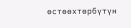өстөөхтөрбүтүн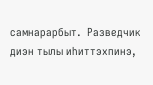самнарарбыт.  Разведчик диэн тылы иһиттэхпинэ,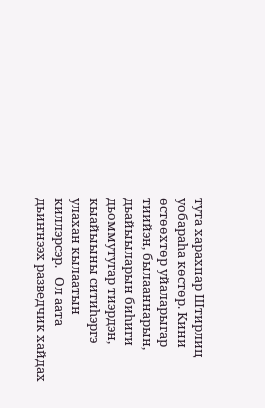тута харахпар Штирлиц уобараһа көстөр. Кини өстөөхтөр уйаларыгар тиийэн, былааннарын, дьайыыларын биһиги дьоммутугар тиэрдэн, кыайыыны ситиһэргэ улахан кылаатын киллэрсэр.   Ол аата дьиҥнээх разведчик хайдах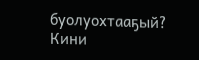буолуохтааҕый? Кини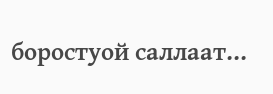боростуой саллаат...